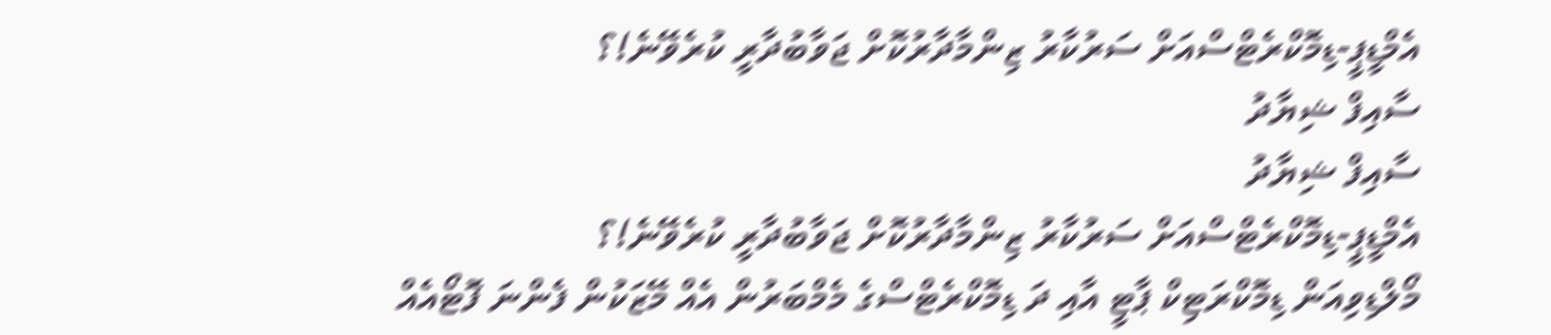އެމްޑީޕީ-ޑިމޮކްރެޓްސްއަށް ސަރުކާރު ޒިންމާދާރުކޮށް ޖަވާބުދާރީ ކުރެވޭނެ!؟
ސާއިފް ޝިޔާދު
ސާއިފް ޝިޔާދު
އެމްޑީޕީ-ޑިމޮކްރެޓްސްއަށް ސަރުކާރު ޒިންމާދާރުކޮށް ޖަވާބުދާރީ ކުރެވޭނެ!؟
މޯލްޑިވިއަން ޑިމޮކްރަޓިކް ޕާޓީ އާއި ދަ ޑިމޮކްރެޓްސްގެ މެމްބަރުން އެއް މޭޒަކުން ފެންނަ ފޮޓޯއެއް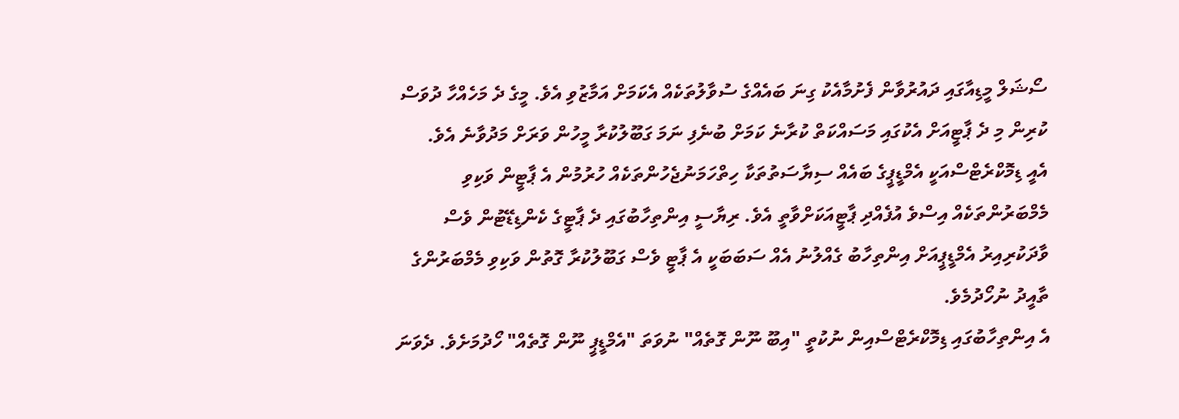ސޯޝަލް މީޑިއާގައި ދައުރުވާން ފެށުމާއެކު ގިނަ ބައެއްގެ ސުވާލުތަކެއް އެކަމަށް އަމާޒުވި އެވެ. މީގެ ދެ މަހެއްހާ ދުވަސް ކުރިން މި ދެ ޕާޓީއަށް އެކުގައި މަސައްކަތް ކުރާނެ ކަމަށް ބުނެފި ނަމަ ގަބޫލުކުރާ މީހުން ވަރަށް މަދުވާނެ އެވެ.
އެއީ ޑިމޮކްރެޓްސްއަކީ އެމްޑީޕީގެ ބައެއް ސިޔާސަތުތަކާ ހިތްހަމަނުޖެހުންތަކެއް ހުރުމުން އެ ޕާޓީން ވަކިވި މެމްބަރުންތަކެއް އިސްވެ އުފެއްދި ޕާޓީއަކަށްވާތީ އެވެ. ރިޔާސީ އިންތިހާބުގައި ދެ ޕާޓީގެ ކެންޑިޑޭޓުން ވެސް ވާދަކުރިއިރު އެމްޑީޕީއަށް އިންތިހާބު ގެއްލުނު އެއް ސަބަބަކީ އެ ޕާޓީ ވެސް ގަބޫލުކުރާ ގޮތުން ވަކިވި މެމްބަރުންގެ ތާއީދު ނުހޯދުމެވެ.
އެ އިންތިހާބުގައި ޑިމޮކްރެޓްސްއިން ނުކުތީ "އިބޫ ނޫން ގޮތެއް" ނުވަތަ "އެމްޑީޕީ ނޫން ގޮތެއް" ހޯދުމަށެވެ. ދެވަނަ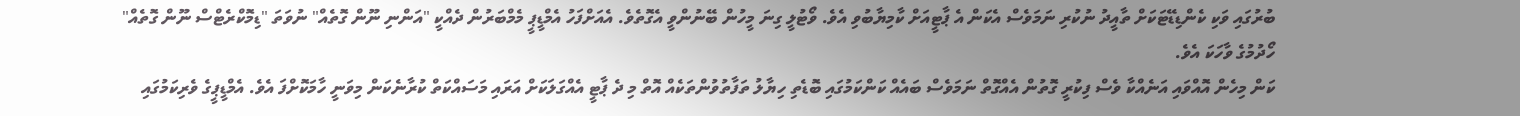ބުރުގައި ވަކި ކެންޑިޑޭޓަކަށް ތާއީދު ނުކުރި ނަމަވެސް އެކަން އެ ޕާޓީއަށް ކާމިޔާބުވި އެވެ. ވޯޓުލީ ގިނަ މީހުން ބޭނުންވީ އެގޮތެވެ. އެއަށްފަހު އެމްޑީޕީ މެމްބަރުން ދެއްކީ "އަންނި ނޫން ގޮތެއް" ނުވަތަ "ޑިމޮކްރެޓްސް ނޫން ގޮތެއް" ހޯދުމުގެ ވާހަކަ އެވެ.
ކަން މިހެން އޮއްވައި އަނެއްކާ ވެސް ފިކުރީ ގޮތުން އެއްގޮތް ނަމަވެސް ބައެއް ކަންކަމުގައި ބޮޑެތި ހިޔާލު ތަފާތުވުންތަކެއް އޮތް މި ދެ ޕާޓީ އެއްގަލަކަށް އަރައި މަސައްކަތް ކުރާނެކަން މިވަނީ ހާމަކޮށްފަ އެވެ. އެމްޑީޕީގެ ވެރިކަމުގައި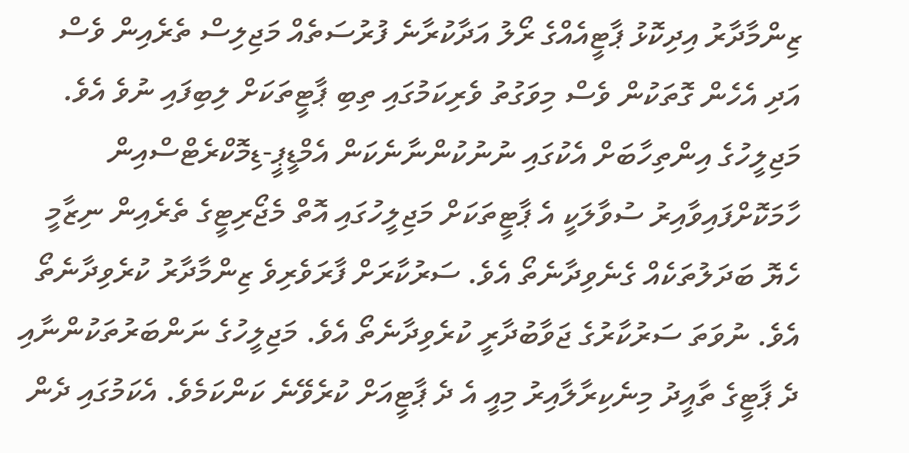ޒިންމާދާރު އިދިކޮޅު ޕާޓީއެއްގެ ރޯލު އަދާކުރާނެ ފުރުސަތެއް މަޖިލިސް ތެރެއިން ވެސް އަދި އެހެން ގޮތަކުން ވެސް މިވަގުތު ވެރިކަމުގައި ތިބި ޕާޓީތަކަށް ލިބިފައި ނުވެ އެވެ.
މަޖިލީހުގެ އިންތިހާބަށް އެކުގައި ނުނުކުންނާނެކަން އެމްޑީޕީ-ޑިމޮކްރެޓްސްއިން ހާމަކޮށްފައިވާއިރު ސުވާލަކީ އެ ޕާޓީތަކަށް މަޖިލީހުގައި އޮތް މެޖޯރިޓީގެ ތެރެއިން ނިޒާމީ ހެޔޮ ބަދަލުތަކެއް ގެނެވިދާނެތޯ އެވެ. ސަރުކާރަށް ފާރަވެރިވެ ޒިންމާދާރު ކުރެވިދާނެތޯ އެވެ. ނުވަތަ ސަރުކާރުގެ ޖަވާބުދާރީ ކުރެވިދާނެތޯ އެވެ. މަޖިލީހުގެ ނަންބަރުތަކުންނާއި ދެ ޕާޓީގެ ތާއީދު މިނެކިރާލާއިރު މިއީ އެ ދެ ޕާޓީއަށް ކުރެވޭނެ ކަންކަމެވެ. އެކަމުގައި ދެން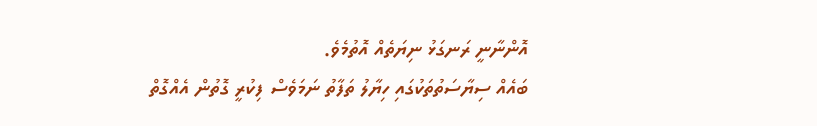އޮންނާނީ ރަނގަޅު ނިޔަތެއް އޮތުމެވެ.
ބައެއް ސިޔާސަތުތަކުގައި ހިޔާލު ތަފާތު ނަމަވެސް ފިކުރީ ގޮތުން އެއްގޮތް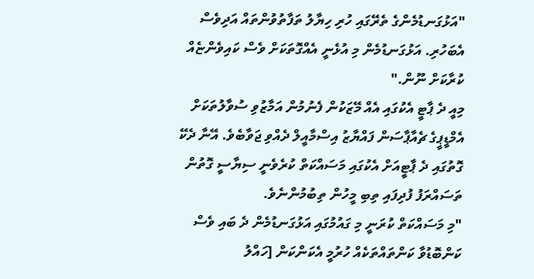"އަޅުގަނޑުމެންގެ ތެރޭގައި ހުރި ހިޔާލު ތަފާތުވުންތައް އަދިވެސް އެބަހުރި. އަޅުގަނޑުމެން މި އުޅެނީ އެއްގޮތަކަށް ވެސް ކައިވެންޏެއް ކުރާކަށް ނޫން."
މިއީ ދެ ޕާޓީ އެކުގައި އެއް މޭޒަކުން ފެނުމުން އަމާޒުވި ސުވާލުތަކަށް އެމްޑީޕީގެ ޗެއާޕާސަން ފައްޔާޒު އިސްމާއީލް ދެއްވި ޖަވާބެވެ. އޭނާ ދެކޭ ގޮތުގައި ދެ ޕާޓީއަށް އެކުގައި މަސައްކަތް ކުރެވެނީ ސިޔާސީ ގޮތުން ތަސައްރަފު ފުދިފައި ތިބި މީހުން ތިބުމުންނެވެ.
"މި މަސައްކަތް ކުރަނީ މި ގައުމުގައި އަޅުގަނޑުމެން ދެ ބައި ވެސް ކަންބޮޑުވާ ކަންތައްތަކެއް ހުރުމީ އެކަންކަން [ހައްލު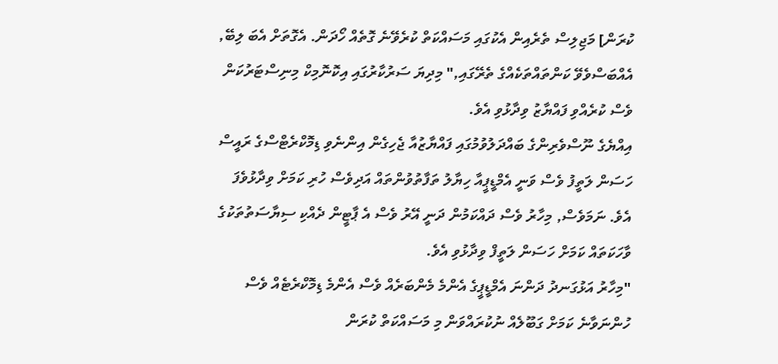ކުރަން] މަޖިލިސް ތެރެއިން އެކުގައި މަސައްކަތް ކުރެވޭނެ ގޮތެއް ހޯދަން. އެގޮތަށް އެބަ ލިބޭ, އެއްބަސްވެވޭ ކަންތައްތަކެއްގެ ތެރޭގައި," މިދިޔަ ސަރުކާރުގައި އިކޮނޮމިކް މިނިސްޓަރުކަން ވެސް ކުރެއްވި ފައްޔާޒު ވިދާޅުވި އެވެ.
އިއްޔެގެ ނޫސްވެރިންގެ ބައްދަލުވުމުގައި ފައްޔާޒުއާ ޖެހިގެން އިންނެވި ޑިމޮކްރެޓްސްގެ ރައީސް ހަސަން ލަތީފު ވެސް ވަނީ އެމްޑީޕީއާ ހިޔާލު ތަފާތުވުންތައް އަދިވެސް ހުރި ކަމަށް ވިދާޅުވެފަ އެވެ. ނަމަވެސް, މިހާރު ވެސް ދައްކަމުން ދަނީ އޭރު ވެސް އެ ޕާޓީން ދެއްކި ސިޔާސަތުތަކުގެ ވާހަކަތައް ކަމަށް ހަސަން ލަތީފް ވިދާޅުވި އެވެ.
"މިހާރު އަޅުގަނދު ދަންނަ އެމްޑީޕީގެ އެންމެ މެންބަރެއް ވެސް އެންމެ ޑިމޮކްރެޓެއް ވެސް ހުންނަވާނެ ކަމަށް ގަބޫލެއް ނުކުރައްވަން މި މަސައްކަތް ކުރަން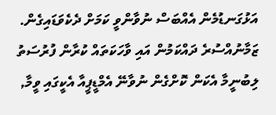އަޅުގަނޑުމެން އެއްބަސް ނުވާންވީ ކަމަށް ދެކެވަޑައިގެން. ޒަމާނުއްސުރެ ދައްކަމުން އައި ވާހަކަތައް ކުރާން ފުރުސަތު ލިބުނީމާ އެކަން ކޮށްގެން ނުވާނޭ އެމްޑީޕީއާ އެކީގައި ވީމާ,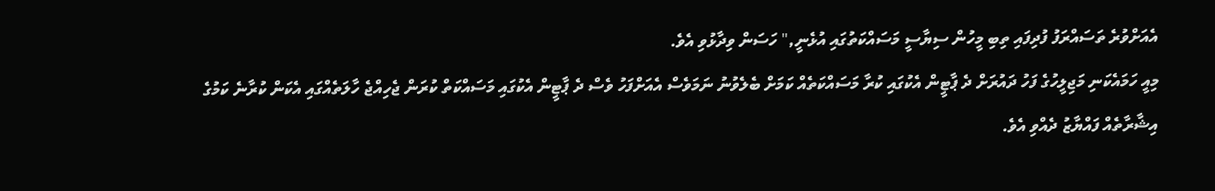އެއަށްވުރެ ތަސައްރަފު ފުދިފައި ތިބި މީހުން ސިޔާސީ މަސައްކަތުގައި އުޅެނީ," ހަސަން ވިދާޅުވި އެވެ.
މިއީ ހަމައެކަނި މަޖިލީހުގެ ފަހު ދައުރަށް ދެ ޕާޓީން އެކުގައި ކުރާ މަސައްކަތެއް ކަމަށް ބެލެވުނު ނަމަވެސް އެއަށްފަހު ވެސް ދެ ޕާޓީން އެކުގައި މަސައްކަތް ކުރަން ޖެހިއްޖެ ހާލަތެއްގައި އެކަން ކުރާނެ ކަމުގެ އިޝާރާތެއް ފައްޔާޒު ދެއްވި އެވެ.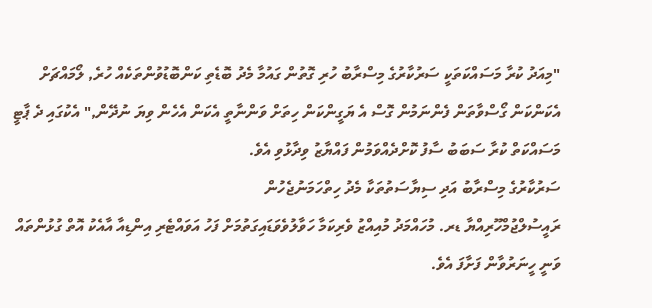"މިއަދު ކުރާ މަސައްކަތަކީ ސަރުކާރުގެ މިސްރާބު ހުރި ގޮތުން ގައުމާ މެދު ބޮޑެތި ކަންބޮޑުވުންތަކެއް ހުރެ, ލޯމައްޗަށް އެކަންކަން ގޯސްވާތަން ފެންނަމުން ގޮސް އެ ޔަގީންކަން ހިތަށް ވަންނާތީ އެކަން އެހެން ވިޔަ ނުދޭން," އެކުގައި ދެ ޕާޓީ މަސައްކަތް ކުރާ ސަބަބު ސާފު ކޮށްދެއްވަމުން ފައްޔާޒު ވިދާޅުވި އެވެ.
ސަރުކާރުގެ މިސްރާބު އަދި ސިޔާސަތުތަކާ މެދު ހިތްހަމަނުޖެހުން
ރައީސުލްޖުމްހޫރިއްޔާ ޑރ. މުހައްމަދު މުއިއްޒު ވެރިކަމާ ހަވާލުވެވަޑައިގަތުމަށް ފަހު އަވައްޓެރި އިންޑިއާ އާއެކު އޮތް ގުޅުންތައް ވަނީ ހީނަރުވާން ފަށާފަ އެވެ.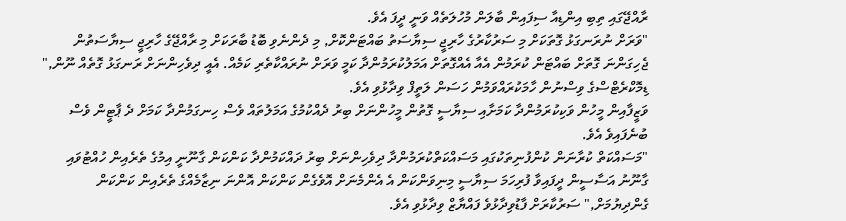ރާއްޖޭގައި ތިބި އިންޑިއާ ސިފައިން ބާލަން މުހުލަތެއް ވަނީ ދީފަ އެވެ.
"ވަރަށް ނުރަނގަޅު ގޮތަކަށް މި ސަރުކާރުގެ ހާރިޖީ ސިޔާސަތު ބައްޓަންކޮށް, މި ދެންނެވި ބޮޑު ބާރަކަށް މި ރާއްޖޭގެ ހާރިޖީ ސިޔާސަތުން ޖެހިގަންނަ ގޮތަށް ބައްޓަން ކުރަމުން އެއާ އެއްގޮތަށް އަމަލުކުރަމުންދާ ކަމީ ވަރަށް ނުރައްކާތެރި ކަމެއް. އެއީ ދިވެހިންނަށް ރަނގަޅު ގޮތެއް ނޫން," ޑިމޮކްރެޓްސްގެ ވިސްނުން ހާމަކުރައްވަމުން ހަސަން ލަތީފް ވިދާޅުވި އެވެ.
ވަޒީފާއިން މީހުން ވަކިކުރަމުންދާ ކަމަށާއި ސިޔާސީ ގޮތުން މީހުންނަށް ބިރު ދެއްކުމުގެ އަމަލުތައް ވެސް ހިނގަމުންދާ ކަމަށް ދެ ޕާޓީން ވެސް ބުނެފައިވެ އެވެ.
"މަސައްކަތް ކުރާނަން ކުންފުނިތަކުގައި މަސައްކަތްކުރަމުންދާ ދިވެހިންނަށް ބިރު ދައްކަމުންދާ ކަންކަން ގާނޫނީ އިމުގެ ތެރެއިން ހުއްޓުވައި ގާނޫނު އަސާސީން ދީފައިވާ ފުރިހަމަ ސިޔާސީ މިނިވަންކަން އެ އެންމެނަށް އޮވެގެން ކަންކަން އޮންނަ ނިޒާމެއްގެ ތެރެއިން ކަންކަން ގެންދިޔުމަށް," ސަރުކާރަށް ފާޑުވިދާޅުވެ ފައްޔާޒް ވިދާޅުވި އެވެ.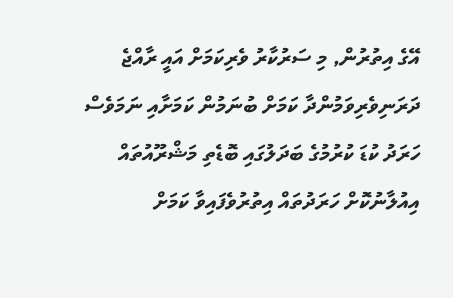އޭގެ އިތުރުން, މި ސަރުކާރު ވެރިކަމަށް އައީ ރާއްޖެ ދަރަނިވެރިވަމުންދާ ކަމަށް ބުނަމުން ކަމަށާއި ނަމަވެސް ހަރަދު ކުޑަ ކުރުމުގެ ބަދަލުގައި ބޮޑެތި މަޝްރޫއުތައް އިއުލާނުކޮށް ހަރަދުތައް އިތުރުވެފައިވާ ކަމަށް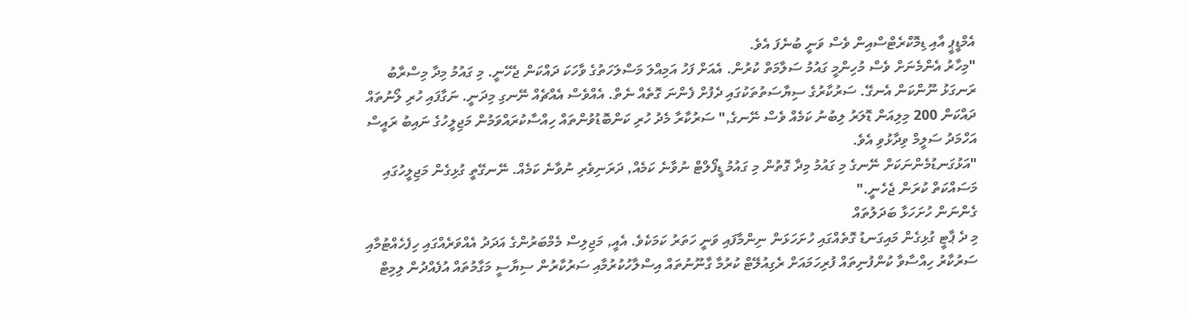އެމްޑީޕީ އާއި ޑިމޮކްރެޓްސްއިން ވެސް ވަނީ ބުނެފަ އެވެ.
"މިހާރު އެންމެނަށް ވެސް މުހިންމީ ގައުމު ސަލާމަތް ކުރުން. އެއަށް ފަހު އަމިއްލަ މަސްލަހަތުގެ ވާހަކަ ދައްކަން ޖެހޭނީ. މި ގައުމު މިދާ މިސްރާބު ރަނގަޅު ނޫންކަން އެނގޭ. ސަރުކާރުގެ ސިޔާސަތުތަކުގައި ދެފުށް ފެންނަ ގޮތެއް ނެތް. އެއްވެސް އެއްޗެއް ނޭނގި މިދަނީ. ނަގާފައި ހުރި ލޯނުތައް ދައްކަން 200 މިލިއަން ޑޮލަރު ލިބުނު ކަމެއް ވެސް ނޭނގެ," ސަރުކާރާ މެދު ހުރި ކަންބޮޑުވުންތައް ހިއްސާކުރައްވަމުން މަޖިލީހުގެ ނައިބު ރައީސް އަހްމަދު ސަލީމް ވިދާޅުވި އެވެ.
"އަޅުގަނޑުމެންނަކަށް ނޭނގެ މި ގައުމު މިދާ ގޮތުން މި ގައުމު ޑީފޯލްޓް ނުވާނެ ކަމެއް, ދަރަނިވެރި ނުވާނެ ކަމެއް. ނޭނގޭތީ ގުޅިގެން މަޖިލީހުގައި މަސައްކަތް ކުރަން ޖެހެނީ."
ގެންނަން ހުށަހަޅާ ބަދަލުތައް
މި ދެ ޕާޓީ ގުޅިގެން މައިގަނޑު ގޮތެއްގައި ހުށަހަޅަން ނިންމާފައި ވަނީ ހަތަރު ކަމަކެވެ. އެއީ, މަޖިލިސް މެމްބަރުންގެ އަދަދު އެއްވަރެއްގައި ހިފެހެއްޓުމާއި ސަރުކާރު ހިއްސާވާ ކުންފުނިތައް ފުރިހަމައަށް ރެގިއުލޭޓް ކުރުމާ ގާނޫނުތައް އިސްލާހުކުރުމާއި ސަރުކާރުން ސިޔާސީ މަގާމުތައް އުފެއްދުން ލިމިޓް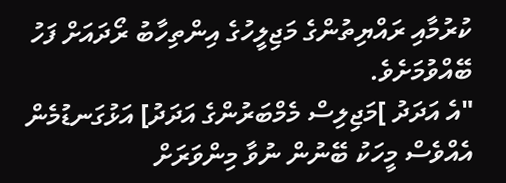ކުރުމާއި ރައްޔިތުންގެ މަޖިލީހުގެ އިންތިހާބު ރޯދައަށް ފަހު ބޭއްވުމަށެވެ.
"އެ އަދަދު ]މަޖިލިސް މެމްބަރުންގެ އަދަދު] އަޅުގަނޑުމެން އެއްވެސް މީހަކު ބޭނުން ނުވާ މިންވަރަށް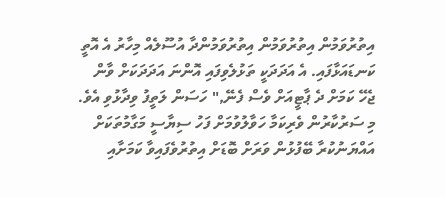އިތުރުވަމުން އިތުރުވަމުން އިތުރުވަމުންދާ އުސޫލެއް މިހާރު އެ އޮތީ ކަނޑައަޅާފައި. އެ އަދަދަކީ ތަޅުލެވިފައި އޮންނަ އަދަދަކަށް ވާން ޖެހޭ ކަމަށް ދެ ޕާޓީއަށް ވެސް ފެނޭ," ހަސަން ލަތީފު ވިދާޅުވި އެވެ.
މި ސަރުކާރުން ވެރިކަމާ ހަވާލުވުމަށް ފަހު ސިޔާސީ މަގާމުތަކަށް އައްޔަނުކުރާ ބޭފުޅުން ވަރަށް ބޮޑަށް އިތުރުވެފައިވާ ކަމަށާއި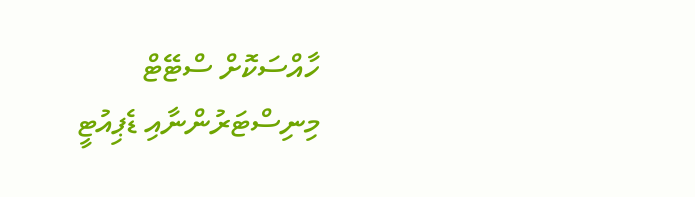ހާއްސަކޮށް ސްޓޭޓް މިނިސްޓަރުންނާއި ޑެޕިއުޓީ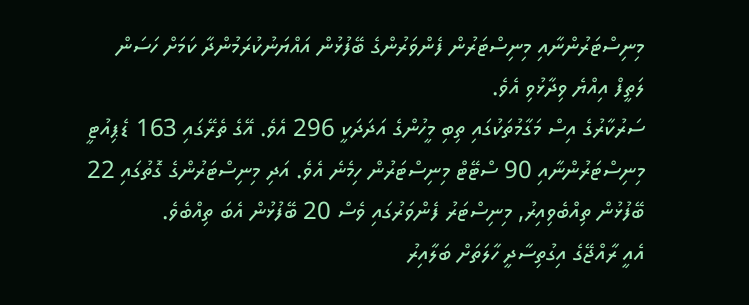މިނިސްޓަރުންނާއި މިނިސްޓަރުން ފެންވަރުންގެ ބޭފުޅުން އައްޔަނުކުރަމުންދާ ކަމަށް ހަސަން ލަތީފް އިއްޔެ ވިދާޅުވި އެވެ.
ސަރުކާރުގެ އިސް މަގާމުތަކުގައި ތިބި މީހުންގެ އަދަދަކީ 296 އެވެ. އޭގެ ތެރޭގައި 163 ޑެޕިއުޓީ މިނިސްޓަރުންނާއި 90 ސްޓޭޓް މިނިސްޓަރުން ހިމެނެ އެވެ. އަދި މިނިސްޓަރުންގެ ގޮތުގައި 22 ބޭފުޅުން ތިއްބެވިއިރު, މިނިސްޓަރު ފެންވަރުގައި ވެސް 20 ބޭފުޅުން އެބަ ތިއްބެވެ.
އެއީ ރާއްޖޭގެ އިގުތިސާދީ ހާލަތަށް ބަލާއިރު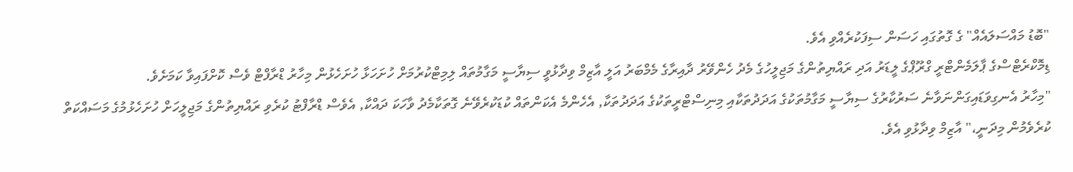"ބޮޑު މައްސަލައެއް" ގެ ގޮތުގައި ހަސަން ސިފަކުރެއްވި އެވެ.
ޑިމޮކްރެޓްސްގެ ޕާލަމެންޓްރީ ގްރޫޕްގެ ލީޑަރު އަދި ރައްޔިތުންގެ މަޖިލީހުގެ މެދު ހެންވޭރު ދާއިރާގެ މެމްބަރު އަލީ އާޒިމް ވިދާޅުވީ ސިޔާސީ މަގާމުތައް ލިމިޓްކުރުމަށް ހުށަހަޅާ ހުށަހެޅުން މިހާރު ޑްރާފްޓް ވެސް ކޮށްފައިވާ ކަމަށެވެ.
"މިހާރު އެނގިވަޑައިގަންނަވާނެ ސަރުކާރުގެ ސިޔާސީ މަގާމުތަކުގެ އަދަދުތަކާއި މިނިސްޓްރީތަކުގެ އަދަދުތަކާ, އެހެންމެ އެކަންތައް ކުޑަކުރެވޭނެ ގޮތަކާމެދު ވާހަކަ ދައްކާ, އެވެސް ޑްރާފްޓު ކުރެވި ރައްޔިތުންގެ މަޖިލީހަށް ހުށަހެޅުމުގެ މަސައްކަތް ކުރެވެމުން މިދަނީ،" އާޒިމް ވިދާޅުވި އެވެ.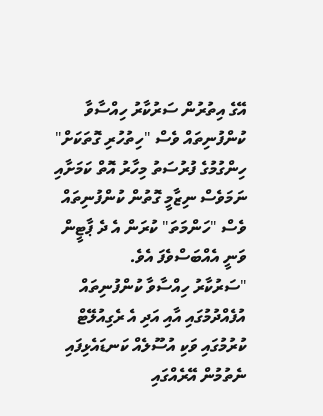އޭގެ އިތުރުން ސަރުކާރު ހިއްސާވާ ކުންފުނިތައް ވެސް "ހިތުހުރި ގޮތަކަށް" ހިންގުމުގެ ފުރުސަތު މިހާރު އޮތް ކަމަށާއި ނަމަވެސް ނިޒާމީ ގޮތުން ކުންފުނިތައް ވެސް "ހަންމަތަ" ކުރަން އެ ދެ ޕާޓީން ވަނީ އެއްބަސްވެފަ އެވެ.
"ސަރުކާރު ހިއްސާވާ ކުންފުނިތައް އުފެއްދުމުގައި އާއި އަދި އެ ރެގިއުލޭޓް ކުރުމުގައި ވަކި އުސޫލެއް ކަނޑައެޅިފައި ނެތުމުން އޭރެއްގައި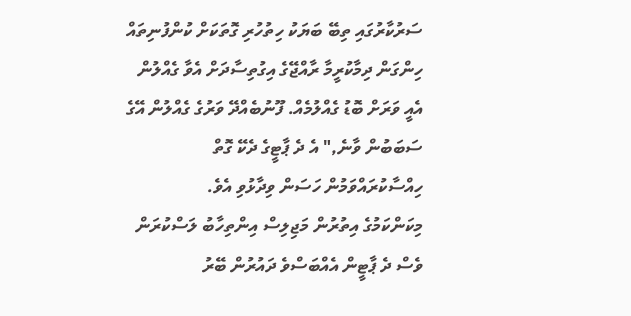ސަރުކާރުގައި ތިބޭ ބަޔަކު ހިތުހުރި ގޮތަކަށް ކުންފުނިތައް ހިންގަން ދިމާކުރީމާ ރާއްޖޭގެ އިގުތިސާދަށް އެވާ ގެއްލުން އެއީ ވަރަށް ބޮޑު ގެއްލުމެއް. ފޫނުބެއްދޭ ވަރުގެ ގެއްލުން އޭގެ ސަބަބުން ވާނެ," އެ ދެ ޕާޓީގެ ދެކޭ ގޮތް ހިއްސާކުރައްވަމުން ހަސަން ވިދާޅުވި އެވެ.
މިކަންކަމުގެ އިތުރުން މަޖިލިސް އިންތިހާބު ލަސްކުރަން ވެސް ދެ ޕާޓީން އެއްބަސްވެ ދައުރުން ބޭރު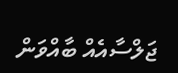ޖަލްސާއެއް ބާއްވަން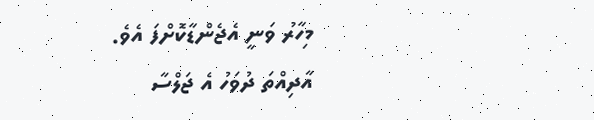މިހާރު ވަނީ އެޖެންޑާކޮށްފަ އެވެ. އާދިއްތަ ދުވަހު އެ ޖަލްސާ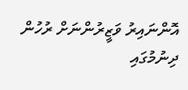އޮންނައިރު ވަޒީރުންނަށް ރުހުން ދިނުމުގައި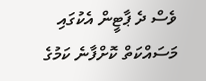ވެސް ދެ ޕާޓީން އެކުގައި މަސައްކަތް ކޮށްފާނެ ކަމުގެ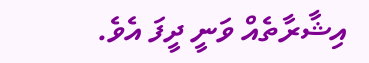އިޝާރާތެއް ވަނީ ދީފަ އެވެ.